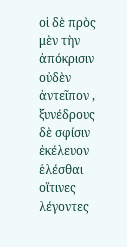οἱ δὲ πρὸς μὲν τὴν ἀπόκρισιν οὐδὲν ἀντεῖπον , ξυνέδρους δὲ σφίσιν ἐκέλευον ἑλέσθαι οἵτινες λέγοντες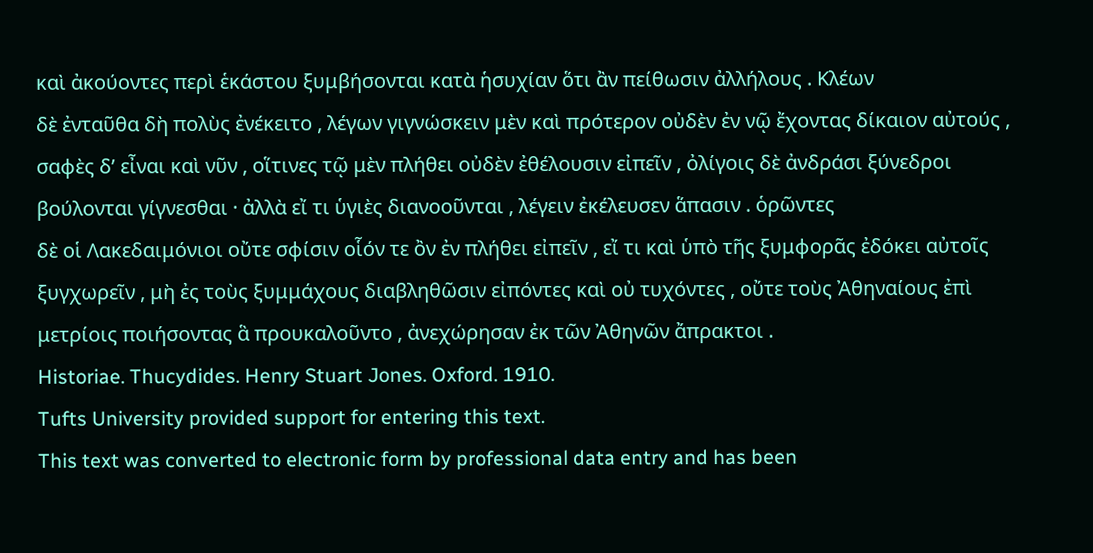καὶ ἀκούοντες περὶ ἑκάστου ξυμβήσονται κατὰ ἡσυχίαν ὅτι ἂν πείθωσιν ἀλλήλους . Κλέων
δὲ ἐνταῦθα δὴ πολὺς ἐνέκειτο , λέγων γιγνώσκειν μὲν καὶ πρότερον οὐδὲν ἐν νῷ ἔχοντας δίκαιον αὐτούς , σαφὲς δ’ εἶναι καὶ νῦν , οἵτινες τῷ μὲν πλήθει οὐδὲν ἐθέλουσιν εἰπεῖν , ὀλίγοις δὲ ἀνδράσι ξύνεδροι βούλονται γίγνεσθαι · ἀλλὰ εἴ τι ὑγιὲς διανοοῦνται , λέγειν ἐκέλευσεν ἅπασιν . ὁρῶντες
δὲ οἱ Λακεδαιμόνιοι οὔτε σφίσιν οἷόν τε ὂν ἐν πλήθει εἰπεῖν , εἴ τι καὶ ὑπὸ τῆς ξυμφορᾶς ἐδόκει αὐτοῖς ξυγχωρεῖν , μὴ ἐς τοὺς ξυμμάχους διαβληθῶσιν εἰπόντες καὶ οὐ τυχόντες , οὔτε τοὺς Ἀθηναίους ἐπὶ μετρίοις ποιήσοντας ἃ προυκαλοῦντο , ἀνεχώρησαν ἐκ τῶν Ἀθηνῶν ἄπρακτοι .
Historiae. Thucydides. Henry Stuart Jones. Oxford. 1910.
Tufts University provided support for entering this text.
This text was converted to electronic form by professional data entry and has been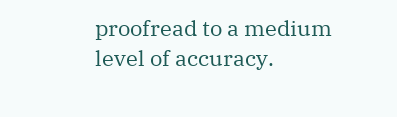proofread to a medium level of accuracy.